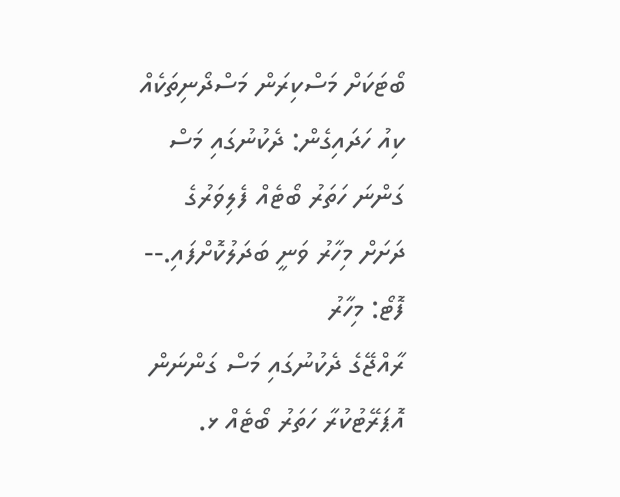ބޯޓަކަށް މަސްކިރަން މަސްދޯނިތަކެއް ކިއު ހަދައިގެން: ދެކުނުގައި މަސް ގަންނަ ހަތަރު ބޯޓެއް ފެލިވަރުގެ ދަށަށް މިހާރު ވަނީ ބަދަލުކޮށްފައި.-- ފޮޓޯ: މިހާރު
ރާއްޖޭގެ ދެކުނުގައި މަސް ގަންނަން އޮޕަރޭޓުކުރާ ހަތަރު ބޯޓެއް ޅ.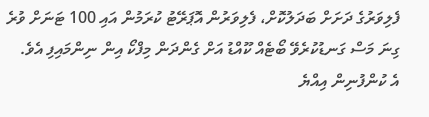ފެލިވަރުގެ ދަށަށް ބަދަލުކޮށް، ފެލިވަރުން އޮޕަރޭޓު ކުރަމުން އައި 100 ޓަނަށް ވުރެ ގިނަ މަސް ގަނޑުކުރެވޭ ބޯޓެއް ކޫއްޑު އަށް ގެންދަން މިފްކޯ އިން ނިންމައިފި އެވެ.
އެ ކުންފުނިން އިއްޔެ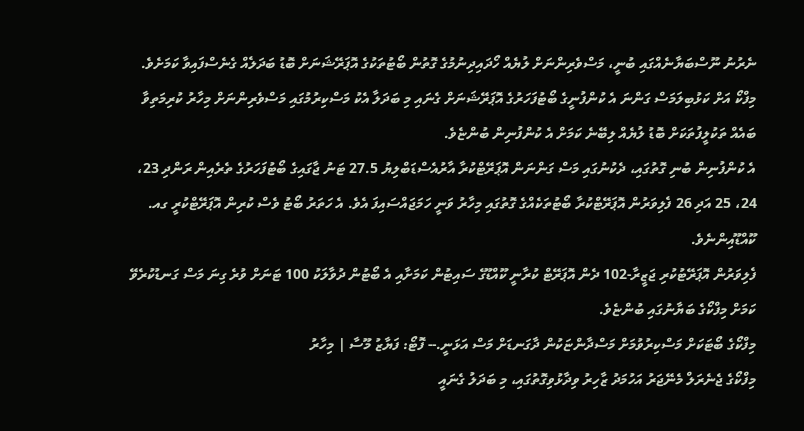ނެރުނު ނޫސްބަޔާނެއްގައި ބުނީ، މަސްވެރިންނަށް ލުޔެއް ހޯދައިދިނުމުގެ ގޮތުން ބޯޓުތަކުގެ އޮޕަރޭޝަނަށް ބޮޑު ބަދަލެއް ގެނެސްފައިވާ ކަމަށެވެ. މިފްކޯ އަށް ކަޅުބިލަމަސް ގަންނަ އެ ކުންފުނީގެ ބޯޓުފަހަރުގެ އޮޕަރޭޝަނަށް ގެނައި މި ބަދަލާ އެކު މަސްކިރުމުގައި މަސްވެރިންނަށް މިހާރު ކުރިމަތިވާ ބައެއް ތަކުލީފުތަކަށް ބޮޑު ލުޔެއް ލިބޭނެ ކަމަށް އެ ކުންފުނިން ބުންޏެވެ.
އެ ކުންފުނިން ބުނި ގޮތުގައި، ދެކުނުގައި މަސް ގަންނަން އޮޕަރޭޓްކުރާ އާރުއެސްޑަބްލިޔު 27.5 ޓަނު ޖާގައިގެ ބޯޓުފަހަރުގެ ތެރެއިން ރަންދި 23، 24، 25 އަދި 26 ފެލިވަރުން އޮޕަރޭޓްކުރާ ބޯޓުތަކެއްގެ ގޮތުގައި މިހާރު ވަނީ ހަމަޖައްސައިފަ އެވެ. އެ ހަތަރު ބޯޓު ވެސް ކުރިން އޮޕަރޭޓްކުރީ ގއ. ކޫއްޑޫއިންނެވެ.
ފެލިވަރުން އޮޕަރޭޓުކުރި ޖަޒީރާ-102 ދެން އޮޕަރޭޓް ކުރާނީ ކޫއްޑޫގެ ސައިޓުން ކަމަށާއި އެ ބޯޓުން ދުވާލަކު 100 ޓަނަށް ވުރެ ގިނަ މަސް ގަނޑުކުރެވޭ ކަމަށް މިފްކޯގެ ބަޔާނުގައި ބުންޏެވެ.
މިފްކޯގެ ބޯޓަކަށް މަސްކިރުވުމަށް މަސްދާންޏަކުން ދާގަނޑަށް މަސް އަޅަނީ.-- ފޮޓޯ: ފަޔާޒު މޫސާ | މިހާރު
މިފްކޯގެ ޖެނެރަލް މެނޭޖަރު އަހުމަދު ޒާހިރު ވިދާޅުވިގޮތުގައި، މި ބަދަލު ގެނައީ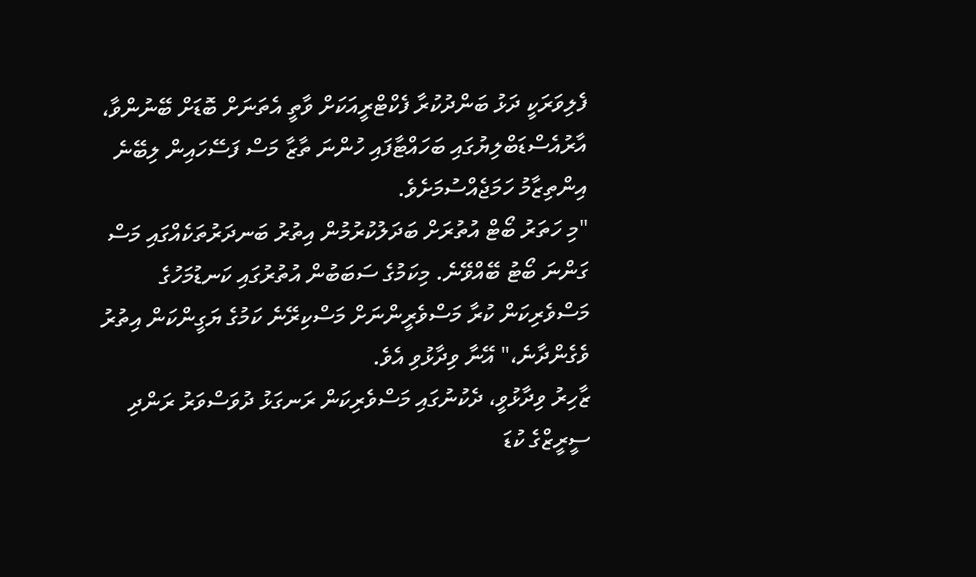ފެލިވަރަކީ ދަޅު ބަންދުކުރާ ފެކްޓްރީއަކަށް ވާތީ އެތަނަށް ބޮޑަށް ބޭނުންވާ، އާރުއެސްޑަބްލިޔުގައި ބަހައްޓާފައި ހުންނަ ތާޒާ މަސް ފަސޭހައިން ލިބޭނެ އިންތިޒާމު ހަމަޖެއްސުމަށެވެ.
"މި ހަތަރު ބޯޓް އުތުރަށް ބަދަލުކުރުމުން އިތުރު ބަނދަރުތަކެއްގައި މަސް ގަންނަ ބޯޓު ބޭއްވޭނެ. މިކަމުގެ ސަބަބުން އުތުރުގައި ކަނޑުމަހުގެ މަސްވެރިކަން ކުރާ މަސްވެރީންނަށް މަސްކިރޭނެ ކަމުގެ ޔަގީންކަން އިތުރު ވެގެންދާނެ،" އޭނާ ވިދާޅުވި އެވެ.
ޒާހިރު ވިދާޅުވީ، ދެކުނުގައި މަސްވެރިކަން ރަނގަޅު ދުވަސްވަރު ރަންދި ސީރީޒްގެ ކުޑަ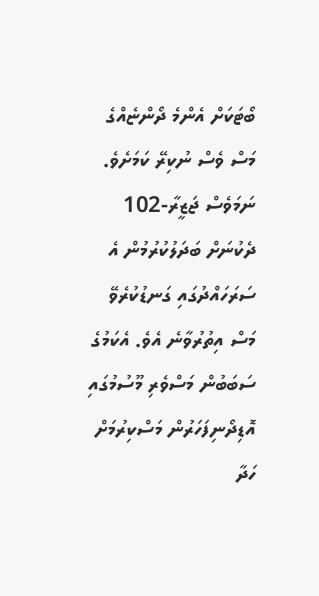ބޯޓަކަށް އެންމެ ދޯންޏެއްގެ މަސް ވެސް ނުކިރޭ ކަމަށެވެ. ނަމަވެސް ޖަޒީރާ-102 ދެކުނަށް ބަދަލުކުރުމުން އެ ސަރަހައްދުގައި ގަނޑުކުރެވޭ މަސް އިތުރުވާނެ އެވެ. އެކަމުގެ ސަބަބުން މަސްވެރި މޫސުމުގައި އޮޑިދޯނިފަހަރުން މަސްކިރުމަށް ހަދާ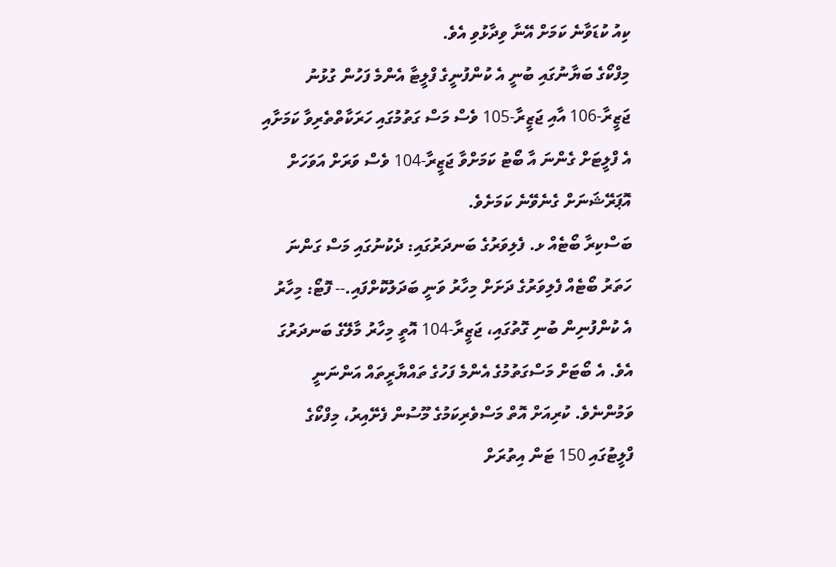ކިއު ކުޑަވާނެ ކަމަށް އޭނާ ވިދާޅުވި އެވެ.
މިފްކޯގެ ބަޔާނުގައި ބުނީ އެ ކުންފުނީގެ ފްލީޓާ އެންމެ ފަހުން ގުޅުނު ޖަޒީރާ-106 އާއި ޖަޒީރާ-105 ވެސް މަސް ގަތުމުގައި ހަރަކާތްތެރިވާ ކަމަށާއި އެ ފްލީޓަށް ގެންނަ އާ ބޯޓު ކަމަށްވާ ޖަޒީރާ-104 ވެސް ވަރަށް އަވަހަށް އޮޕަރޭޝަނަށް ގެނެވޭނެ ކަމަށެވެ.
ބަސްކިރާ ބޯޓެއް ޅ. ފެލިވަރުގެ ބަނދަރުގައި: ދެކުނުގައި މަސް ގަންނަ ހަތަރު ބޯޓެއް ފެލިވަރުގެ ދަށަށް މިހާރު ވަނީ ބަދަލުކޮށްފައި.-- ފޮޓޯ: މިހާރު
އެ ކުންފުނިން ބުނި ގޮތުގައި، ޖަޒީރާ-104 އޮތީ މިހާރު މާލޭގެ ބަނދަރުގަ އެވެ. އެ ބޯޓަށް މަސްގަތުމުގެ އެންމެ ފަހުގެ ތައްޔާރީތައް އަންނަނީ ވަމުންނެވެ. ކުރިއަށް އޮތް މަސްވެރިކަމުގެ މޫސުން ފެށޭއިރު، މިފްކޯގެ ފްލީޓުގައި 150 ޓަން އިތުރަށް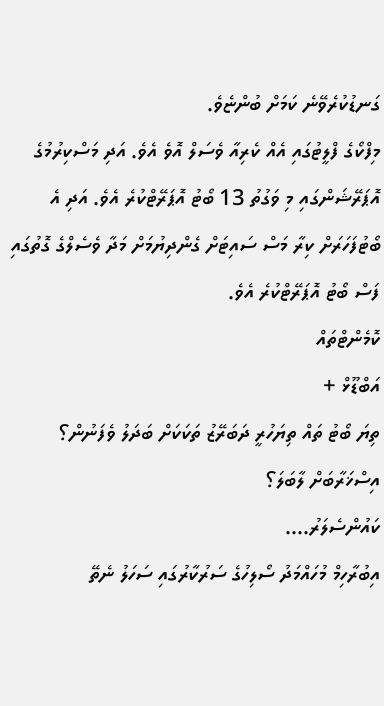ގަނޑުކުރެވޭނެ ކަމަށް ބުންޏެވެ.
މިފްކޯގެ ފްލީޓުގައި އެއް ކެރިއާ ވެސަލް އޮވެ އެވެ. އަދި މަސްކިރުމުގެ އޮޕަރޭޝަންގައި މި ވަގުތު 13 ބޯޓު އޮޕަރޭޓްކުރެ އެވެ. އަދި އެ ބޯޓުފަހަރަށް ކިރާ މަސް ސައިޓަށް ގެންދިޔުމަށް މަދާ ވެސެލްގެ ގޮތުގައި ފަސް ބޯޓު އޮޕަރޭޓްކުރެ އެވެ.
ކޮމެންޓްތައް
އަބްޑޫޅް +
ތިޔަ ބޯޓު ތައް ތިޔަހުރީ ދަބަރޭޒު ތަކަކަށް ބަދަލު ވެފަނުން؟ އިސްޚަރާބަށް ލާބަލަ؟
ކައުންސެލަރު....
އިބުރާހިމް މުހައްމަދު ސޯލިހުގެ ސަރުކާރުގައި ސަހަލު ނެތޭ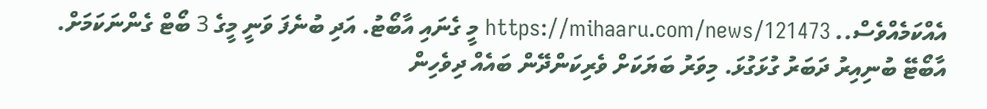އެއްކަމެއްވެސް.. https://mihaaru.com/news/121473 މީ ގެނައި އާބޯޓު. އަދި ބުނެފަ ވަނީ މީގެ 3 ބޯޓް ގެންނަކަމަށް. އާބޯޓޭ ބުނިއިރު ދަބަރު ގުޅަގުޅަ. މިވަރު ބަޔަކަށް ވެރިކަންދޭން ބައެއް ދިވެހިން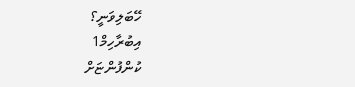ހޭބަލިވަނީ؟
އިބުރާހިމް1
ކުންފުންޏަށް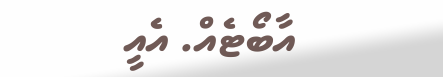އާބޯޓެއް. އެއީ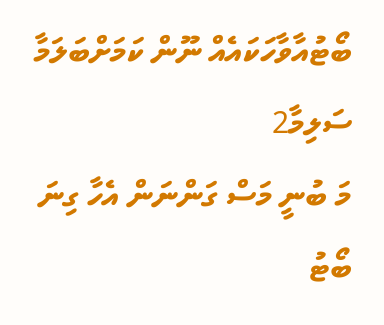ބޯޓުއާވާހަކައެއް ނޫން ކަމަށްބަލަމާ
ސަލިމާ2
މަ ބުނީ މަސް ގަންނަން އެހާ ގިނަ ބޯޓު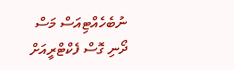ނުބެހެއްޓިއަސް މަސް ދޯނި ގޮސް ފެކްޓްރީއަށް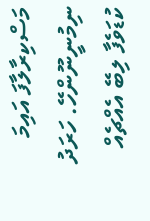މަސްކިރާލާފަ އައިމަ ނިމުނީނޫންހޭ. ހަރަދު ކުޑަވެފާ ލިބޭ އެއްޗެއް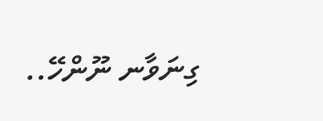ގިނަވާނ ނޫންހޭ..